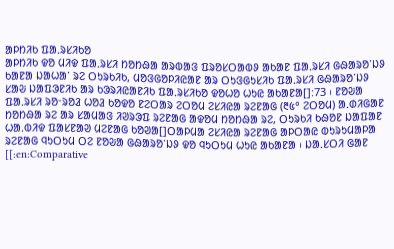ᱟᱞᱴᱤᱠ ᱯᱟᱹᱨᱥᱤᱠᱚ
ᱟᱞᱴᱤᱠ ᱫᱚ ᱢᱤᱫ ᱯᱟᱹᱨᱥᱤ ᱴᱚᱴᱷᱟ ᱟᱨᱵᱟᱝ ᱯᱨᱚᱥᱛᱟᱵᱽ ᱟᱠᱟᱱ ᱯᱟᱹᱨᱥᱤ ᱜᱷᱟᱨᱚᱸᱡᱽ ᱠᱟᱱᱟ ᱡᱟᱦᱟᱸ ᱨᱮ ᱛᱩᱨᱠᱤᱠ, ᱢᱚᱝᱜᱚᱞᱤᱭᱟᱱ ᱟᱨ ᱛᱩᱝᱜᱩᱥᱤᱠ ᱯᱟᱹᱨᱥᱤ ᱜᱷᱟᱨᱚᱸᱡᱽ ᱥᱟᱶ ᱡᱟᱯᱳᱱᱤᱠ ᱟᱨ ᱠᱳᱨᱤᱭᱟᱱᱤᱠ ᱯᱟᱹᱨᱥᱤᱠᱚ ᱫᱚᱦᱚ ᱦᱩᱭ ᱟᱠᱟᱱᱟ[]:73 ᱾ ᱱᱚᱶᱟ ᱯᱟᱹᱨᱥᱤ ᱨᱚᱼᱨᱚᱲ ᱦᱚᱲ ᱠᱚᱫᱚ ᱱᱮᱛᱟᱨ ᱮᱛᱚᱢ ᱮᱥᱤᱭᱟ ᱨᱮᱱᱟᱜ (᱓᱕° ᱮᱛᱚᱢ) ᱟᱹᱰᱤᱜᱟᱱ ᱴᱚᱴᱷᱟ ᱨᱮ ᱟᱨ ᱥᱟᱢᱟᱝ ᱤᱣᱨᱳᱯ ᱨᱮᱱᱟᱜ ᱟᱫᱚᱢ ᱴᱚᱴᱷᱟ ᱨᱮ, ᱛᱩᱨᱠᱤ ᱠᱷᱚᱱ ᱡᱟᱯᱟᱱ ᱦᱟᱹᱵᱤᱫ ᱯᱟᱥᱱᱟᱣ ᱢᱮᱱᱟᱜ ᱠᱚᱣᱟ[]ᱛᱟᱞᱢᱟ ᱮᱥᱤᱭᱟ ᱨᱮᱱᱟᱜ ᱟᱞᱛᱟᱭ ᱵᱩᱨᱩᱢᱟᱞᱟ ᱨᱮᱱᱟᱜ ᱧᱩᱛᱩᱢ ᱛᱮ ᱱᱚᱶᱟ ᱜᱷᱟᱨᱚᱸᱡᱽ ᱫᱚ ᱧᱩᱛᱩᱢ ᱦᱩᱭ ᱟᱠᱟᱱᱟ ᱾ ᱡᱟᱹᱥᱛᱤ ᱜᱟᱱ [[:en:Comparative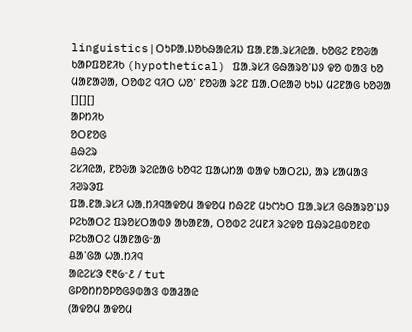linguistics|ᱛᱩᱞᱟᱹᱡᱚᱠᱷᱟᱭᱤᱡ ᱯᱟᱹᱱᱟᱹᱨᱥᱤᱭᱟᱹ ᱠᱚᱜᱮ ᱱᱚᱶᱟ ᱠᱟᱞᱯᱚᱱᱤᱠ (hypothetical) ᱯᱟᱹᱨᱥᱤ ᱜᱷᱟᱨᱚᱸᱡᱽ ᱫᱚ ᱵᱟᱝ ᱠᱚ ᱢᱟᱱᱟᱣᱟ, ᱛᱚᱵᱮ ᱧᱤᱛ ᱦᱚᱸ ᱱᱚᱶᱟ ᱨᱮᱱ ᱯᱟᱹᱛᱭᱟᱣ ᱠᱩᱡ ᱢᱮᱱᱟᱜ ᱠᱚᱣᱟ [][][]
ᱟᱞᱴᱤᱠ
ᱚᱛᱱᱚᱜ
ᱪᱷᱮᱨ
ᱮᱥᱤᱭᱟ, ᱱᱚᱶᱟ ᱨᱮᱭᱟᱜ ᱠᱚᱧᱮ ᱯᱟᱦᱴᱟ ᱵᱟᱫ ᱠᱟᱛᱮᱡ, ᱟᱨ ᱥᱟᱢᱟᱝ ᱤᱣᱨᱳᱯ
ᱯᱟᱹᱱᱟᱹᱨᱥᱤ ᱦᱟᱹᱴᱤᱧᱟᱫᱚᱢ ᱟᱫᱚᱢ ᱴᱷᱮᱱ ᱢᱩᱬᱩᱛ ᱯᱟᱹᱨᱥᱤ ᱜᱷᱟᱨᱚᱸᱡᱽ ᱞᱮᱠᱟᱛᱮ ᱯᱨᱚᱥᱛᱟᱵᱽ ᱟᱠᱟᱱᱟ, ᱛᱚᱵᱮ ᱮᱢᱱᱤ ᱨᱮᱫᱚ ᱯᱷᱨᱮᱪᱵᱚᱱᱰ ᱞᱮᱠᱟᱛᱮ ᱢᱟᱱᱟᱜᱼᱟ
ᱪᱟᱸᱜᱟ ᱦᱟᱹᱴᱤᱧ
ᱟᱭᱮᱥᱳ ᱖᱓᱙ᱼ᱒ / tut
ᱜᱞᱚᱴᱴᱚᱞᱚᱜᱽᱵᱟᱝ ᱵᱟᱲᱟᱭ
(ᱟᱫᱚᱢ ᱟᱫᱚᱢ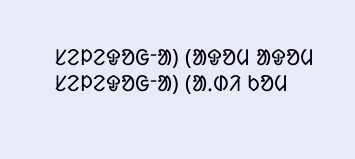ᱥᱮᱞᱮᱫᱚᱜᱼᱟ) (ᱟᱫᱚᱢ ᱟᱫᱚᱢ ᱥᱮᱞᱮᱫᱚᱜᱼᱟ) (ᱟᱹᱰᱤ ᱠᱚᱢ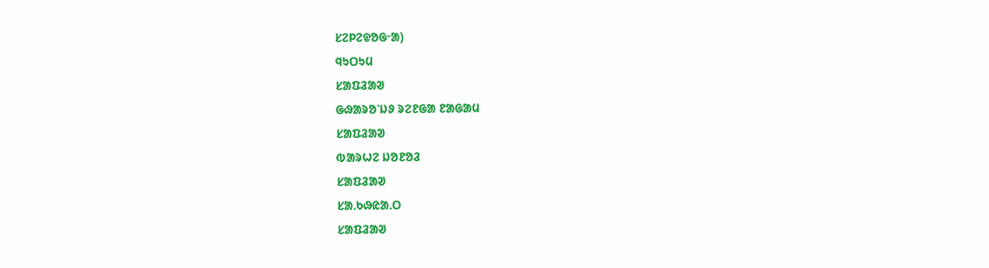ᱥᱮᱞᱮᱫᱚᱜᱼᱟ)
ᱧᱩᱛᱩᱢ
ᱥᱟᱯᱲᱟᱣ
ᱜᱷᱟᱨᱚᱸᱡᱽ ᱨᱮᱱᱜᱟ ᱱᱟᱜᱟᱢ
ᱥᱟᱯᱲᱟᱣ
ᱵᱟᱨᱦᱮ ᱡᱚᱱᱚᱲ
ᱥᱟᱯᱲᱟᱣ
ᱥᱟᱹᱠᱷᱭᱟᱹᱛ
ᱥᱟᱯᱲᱟᱣ